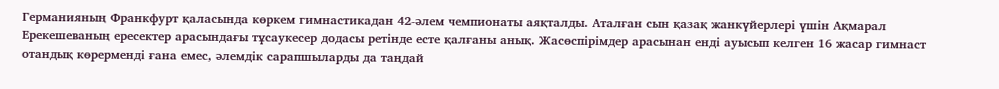Германияның Франкфурт қаласында көркем гимнастикадан 42-әлем чемпионаты аяқталды. Аталған сын қазақ жанкүйерлері үшін Ақмарал Ерекешеваның ересектер арасындағы тұсаукесер додасы ретінде есте қалғаны анық. Жасөспірімдер арасынан енді ауысып келген 16 жасар гимнаст отандық көрерменді ғана емес, әлемдік сарапшыларды да таңдай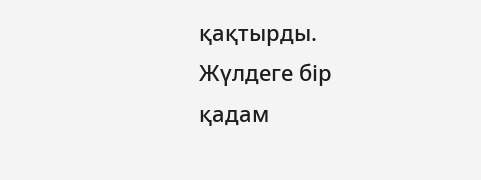қақтырды. Жүлдеге бір қадам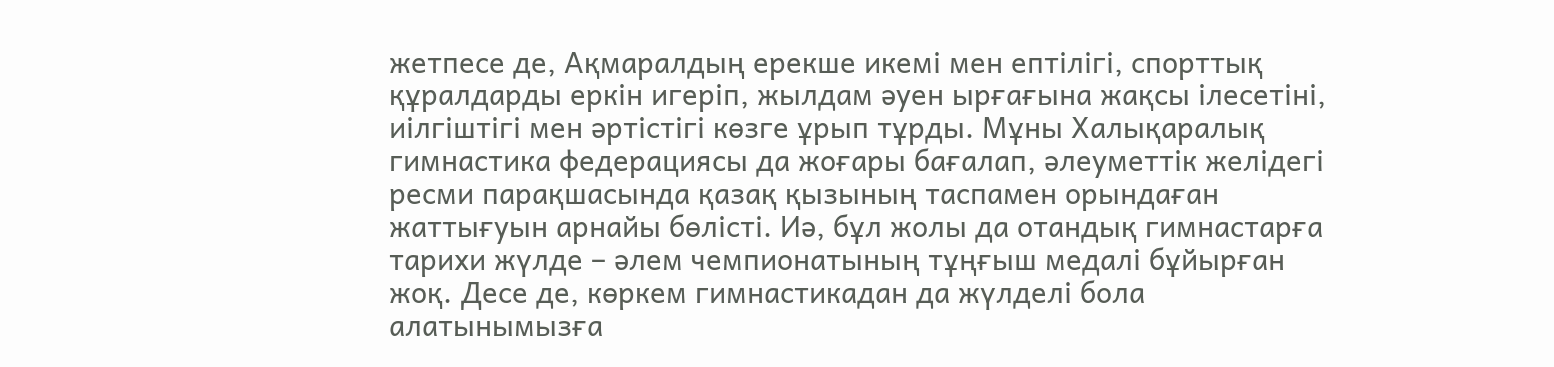жетпесе де, Ақмаралдың ерекше икемі мен ептілігі, спорттық құралдарды еркін игеріп, жылдам әуен ырғағына жақсы ілесетіні, иілгіштігі мен әртістігі көзге ұрып тұрды. Мұны Халықаралық гимнастика федерациясы да жоғары бағалап, әлеуметтік желідегі ресми парақшасында қазақ қызының таспамен орындаған жаттығуын арнайы бөлісті. Иә, бұл жолы да отандық гимнастарға тарихи жүлде – әлем чемпионатының тұңғыш медалі бұйырған жоқ. Десе де, көркем гимнастикадан да жүлделі бола алатынымызға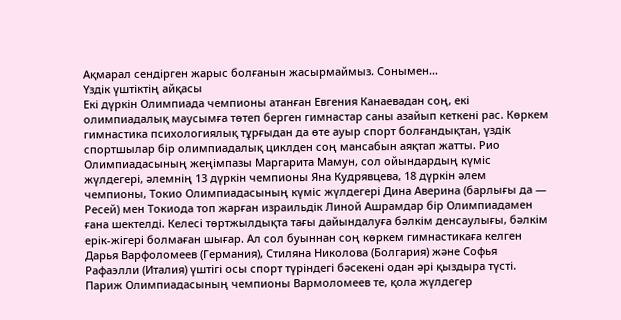Ақмарал сендірген жарыс болғанын жасырмаймыз. Сонымен…
Үздік үштіктің айқасы
Екі дүркін Олимпиада чемпионы атанған Евгения Канаевадан соң, екі олимпиадалық маусымға төтеп берген гимнастар саны азайып кеткені рас. Көркем гимнастика психологиялық тұрғыдан да өте ауыр спорт болғандықтан, үздік спортшылар бір олимпиадалық циклден соң мансабын аяқтап жатты. Рио Олимпиадасының жеңімпазы Маргарита Мамун, сол ойындардың күміс жүлдегері, әлемнің 13 дүркін чемпионы Яна Кудрявцева, 18 дүркін әлем чемпионы, Токио Олимпиадасының күміс жүлдегері Дина Аверина (барлығы да — Ресей) мен Токиода топ жарған израильдік Линой Ашрамдар бір Олимпиадамен ғана шектелді. Келесі төртжылдықта тағы дайындалуға бәлкім денсаулығы, бәлкім ерік-жігері болмаған шығар. Ал сол буыннан соң көркем гимнастикаға келген Дарья Варфоломеев (Германия), Стиляна Николова (Болгария) және Софья Рафаэлли (Италия) үштігі осы спорт түріндегі бәсекені одан әрі қыздыра түсті. Париж Олимпиадасының чемпионы Вармоломеев те, қола жүлдегер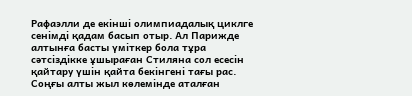Рафаэлли де екінші олимпиадалық циклге сенімді қадам басып отыр. Ал Парижде алтынға басты үміткер бола тұра сәтсіздікке ұшыраған Стиляна сол есесін қайтару үшін қайта бекінгені тағы рас. Соңғы алты жыл көлемінде аталған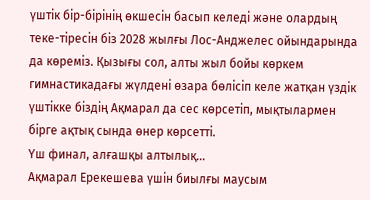үштік бір-бірінің өкшесін басып келеді және олардың теке-тіресін біз 2028 жылғы Лос-Анджелес ойындарында да көреміз. Қызығы сол, алты жыл бойы көркем гимнастикадағы жүлдені өзара бөлісіп келе жатқан үздік үштікке біздің Ақмарал да сес көрсетіп, мықтылармен бірге ақтық сында өнер көрсетті.
Үш финал, алғашқы алтылық…
Ақмарал Ерекешева үшін биылғы маусым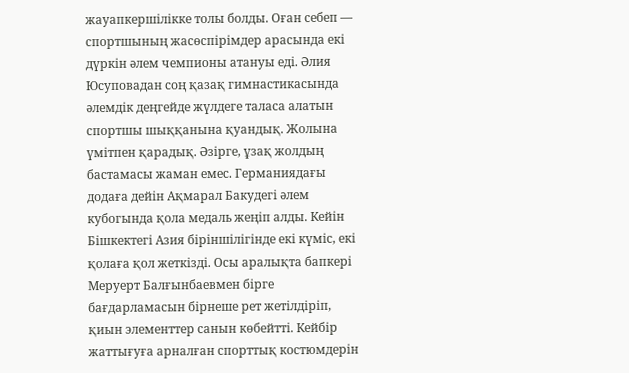жауапкершілікке толы болды. Оған себеп — спортшының жасөспірімдер арасында екі дүркін әлем чемпионы атануы еді. Әлия Юсуповадан соң қазақ гимнастикасында әлемдік деңгейде жүлдеге таласа алатын спортшы шыққанына қуандық. Жолына үмітпен қарадық. Әзірге, ұзақ жолдың бастамасы жаман емес. Германиядағы додаға дейін Ақмарал Бакудегі әлем кубогында қола медаль жеңіп алды. Кейін Бішкектегі Азия біріншілігінде екі күміс, екі қолаға қол жеткізді. Осы аралықта бапкері Меруерт Балғынбаевмен бірге бағдарламасын бірнеше рет жетілдіріп, қиын элементтер санын көбейтті. Кейбір жаттығуға арналған спорттық костюмдерін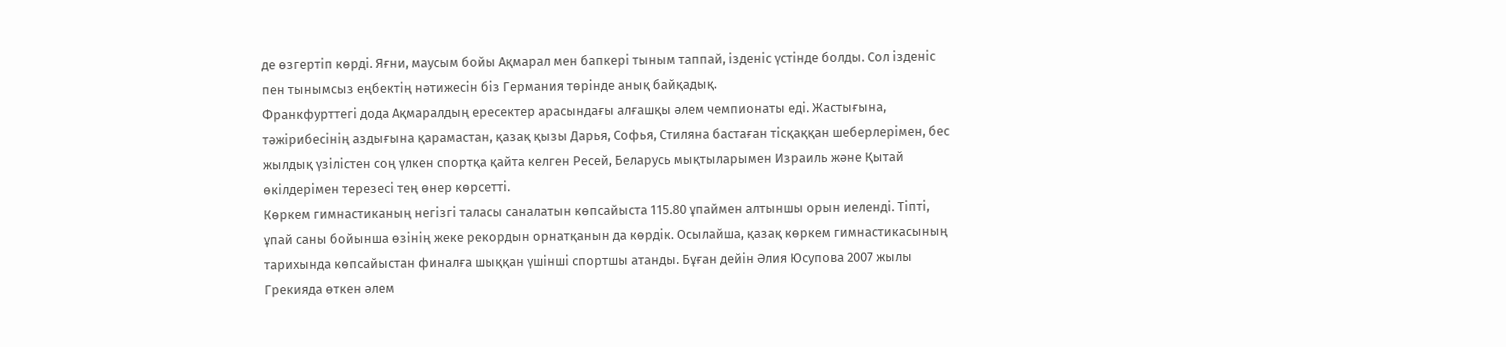де өзгертіп көрді. Яғни, маусым бойы Ақмарал мен бапкері тыным таппай, ізденіс үстінде болды. Сол ізденіс пен тынымсыз еңбектің нәтижесін біз Германия төрінде анық байқадық.
Франкфурттегі дода Ақмаралдың ересектер арасындағы алғашқы әлем чемпионаты еді. Жастығына, тәжірибесінің аздығына қарамастан, қазақ қызы Дарья, Софья, Стиляна бастаған тісқаққан шеберлерімен, бес жылдық үзілістен соң үлкен спортқа қайта келген Ресей, Беларусь мықтыларымен Израиль және Қытай өкілдерімен терезесі тең өнер көрсетті.
Көркем гимнастиканың негізгі таласы саналатын көпсайыста 115.80 ұпаймен алтыншы орын иеленді. Тіпті, ұпай саны бойынша өзінің жеке рекордын орнатқанын да көрдік. Осылайша, қазақ көркем гимнастикасының тарихында көпсайыстан финалға шыққан үшінші спортшы атанды. Бұған дейін Әлия Юсупова 2007 жылы Грекияда өткен әлем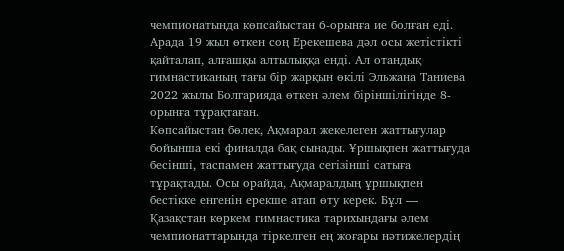чемпионатында көпсайыстан 6-орынға ие болған еді. Арада 19 жыл өткен соң Ерекешева дәл осы жетістікті қайталап, алғашқы алтылыққа енді. Ал отандық гимнастиканың тағы бір жарқын өкілі Эльжана Таниева 2022 жылы Болгарияда өткен әлем біріншілігінде 8-орынға тұрақтаған.
Көпсайыстан бөлек, Ақмарал жекелеген жаттығулар бойынша екі финалда бақ сынады. Ұршықпен жаттығуда бесінші, таспамен жаттығуда сегізінші сатыға тұрақтады. Осы орайда, Ақмаралдың ұршықпен бестікке енгенін ерекше атап өту керек. Бұл — Қазақстан көркем гимнастика тарихындағы әлем чемпионаттарында тіркелген ең жоғары нәтижелердің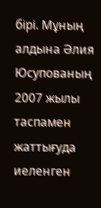бірі. Мұның алдына Әлия Юсупованың 2007 жылы таспамен жаттығуда иеленген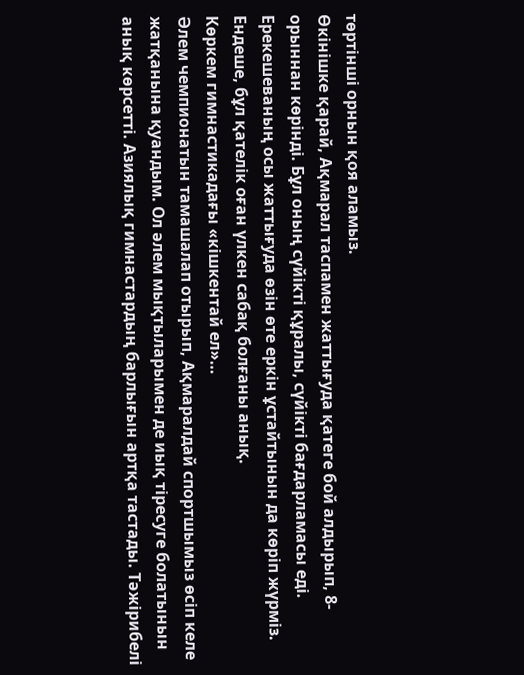төртінші орнын қоя аламыз.
Өкінішке қарай, Ақмарал таспамен жаттығуда қатеге бой алдырып, 8-орыннан көрінді. Бұл оның сүйікті құралы, сүйікті бағдарламасы еді. Ерекешеваның осы жаттығуда өзін өте еркін ұстайтынын да көріп жүрміз. Ендеше, бұл қателік оған үлкен сабақ болғаны анық.
Көркем гимнастикадағы «кішкентай ел»…
Әлем чемпионатын тамашалап отырып, Ақмаралдай спортшымыз өсіп келе жатқанына қуандым. Ол әлем мықтыларымен де иық тіресуге болатынын анық көрсетті. Азиялық гимнастардың барлығын артқа тастады. Тәжірибелі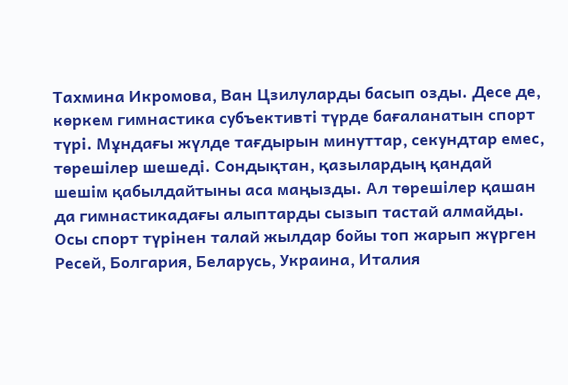Тахмина Икромова, Ван Цзилуларды басып озды. Десе де, көркем гимнастика субъективті түрде бағаланатын спорт түрі. Мұндағы жүлде тағдырын минуттар, секундтар емес, төрешілер шешеді. Сондықтан, қазылардың қандай шешім қабылдайтыны аса маңызды. Ал төрешілер қашан да гимнастикадағы алыптарды сызып тастай алмайды. Осы спорт түрінен талай жылдар бойы топ жарып жүрген Ресей, Болгария, Беларусь, Украина, Италия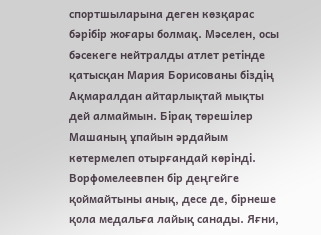спортшыларына деген көзқарас бәрібір жоғары болмақ. Мәселен, осы бәсекеге нейтралды атлет ретінде қатысқан Мария Борисованы біздің Ақмаралдан айтарлықтай мықты дей алмаймын. Бірақ төрешілер Машаның ұпайын әрдайым көтермелеп отырғандай көрінді. Ворфомелеевпен бір деңгейге қоймайтыны анық, десе де, бірнеше қола медальға лайық санады. Яғни,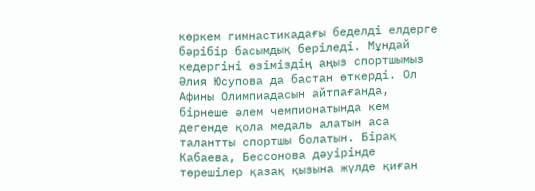көркем гимнастикадағы беделді елдерге бәрібір басымдық беріледі. Мұндай кедергіні өзіміздің аңыз спортшымыз Әлия Юсупова да бастан өткерді. Ол Афины Олимпиадасын айтпағанда, бірнеше әлем чемпионатында кем дегенде қола медаль алатын аса талантты спортшы болатын. Бірақ Кабаева, Бессонова дәуірінде төрешілер қазақ қызына жүлде қиған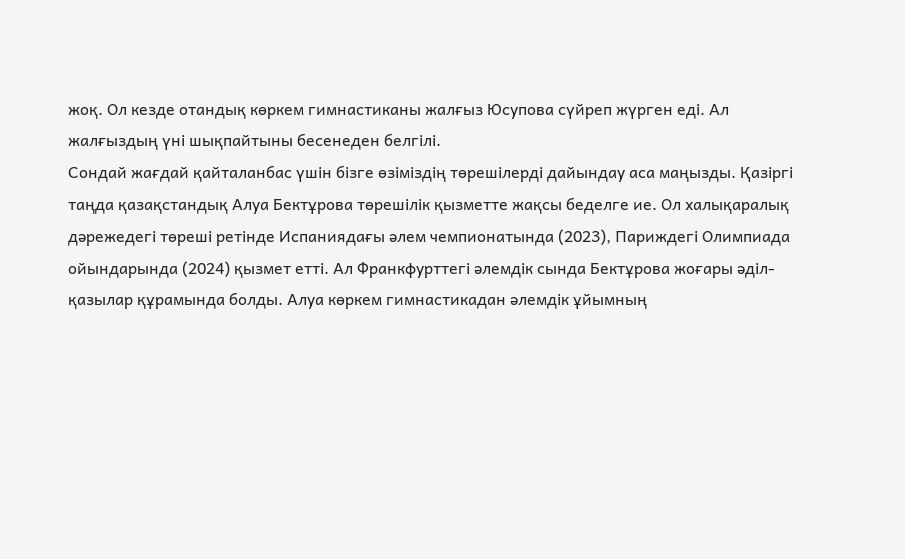жоқ. Ол кезде отандық көркем гимнастиканы жалғыз Юсупова сүйреп жүрген еді. Ал жалғыздың үні шықпайтыны бесенеден белгілі.
Сондай жағдай қайталанбас үшін бізге өзіміздің төрешілерді дайындау аса маңызды. Қазіргі таңда қазақстандық Алуа Бектұрова төрешілік қызметте жақсы беделге ие. Ол халықаралық дәрежедегі төреші ретінде Испаниядағы әлем чемпионатында (2023), Париждегі Олимпиада ойындарында (2024) қызмет етті. Ал Франкфурттегі әлемдік сында Бектұрова жоғары әділ-қазылар құрамында болды. Алуа көркем гимнастикадан әлемдік ұйымның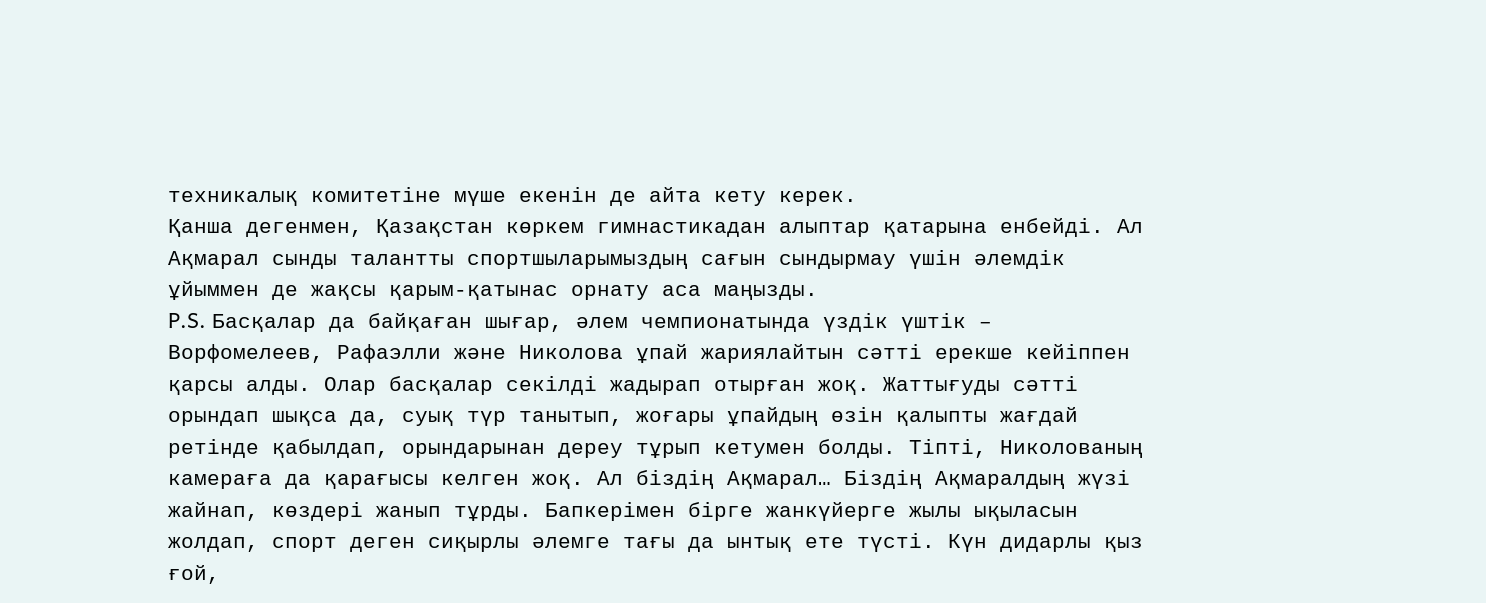техникалық комитетіне мүше екенін де айта кету керек.
Қанша дегенмен, Қазақстан көркем гимнастикадан алыптар қатарына енбейді. Ал Ақмарал сынды талантты спортшыларымыздың сағын сындырмау үшін әлемдік ұйыммен де жақсы қарым-қатынас орнату аса маңызды.
P.S. Басқалар да байқаған шығар, әлем чемпионатында үздік үштік – Ворфомелеев, Рафаэлли және Николова ұпай жариялайтын сәтті ерекше кейіппен қарсы алды. Олар басқалар секілді жадырап отырған жоқ. Жаттығуды сәтті орындап шықса да, суық түр танытып, жоғары ұпайдың өзін қалыпты жағдай ретінде қабылдап, орындарынан дереу тұрып кетумен болды. Тіпті, Николованың камераға да қарағысы келген жоқ. Ал біздің Ақмарал… Біздің Ақмаралдың жүзі жайнап, көздері жанып тұрды. Бапкерімен бірге жанкүйерге жылы ықыласын жолдап, спорт деген сиқырлы әлемге тағы да ынтық ете түсті. Күн дидарлы қыз ғой,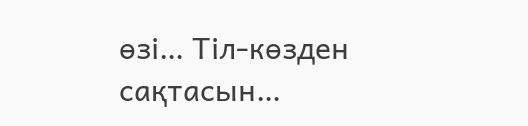өзі… Тіл-көзден сақтасын…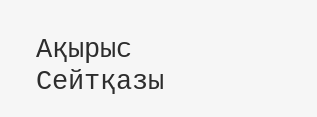Ақырыс Сейтқазы